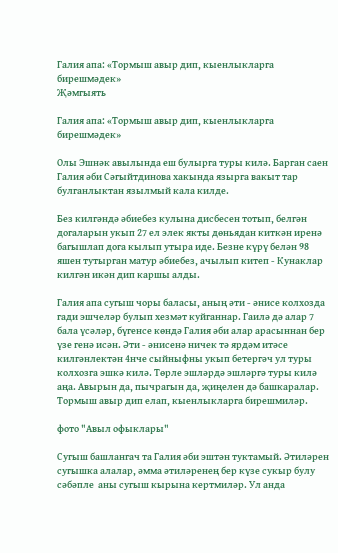Галия апа: «Тормыш авыр дип, кыенлыкларга бирешмәдек»
Җәмгыять

Галия апа: «Тормыш авыр дип, кыенлыкларга бирешмәдек»

Олы Эшнәк авылында еш булырга туры килә. Барган саен Галия әби Сәгыйтдинова хакында язырга вакыт тар булганлыктан язылмый кала килде.

Без килгәндә әбиебез кулына дисбесен тотып, белгән догаларын укып 27 ел элек якты дөньядан киткән иренә багышлап дога кылып утыра иде. Безне күрү белән 98 яшен тутырган матур әбиебез, ачылып китеп - Кунаклар килгән икән дип каршы алды.

Галия апа сугыш чоры баласы, аның әти - әнисе колхозда гади эшчеләр булып хезмәт куйганнар. Гаилә дә алар 7 бала үсәләр, бүгенсе көндә Галия әби алар арасыннан бер үзе генә исән. Әти - әнисенә ничек тә ярдәм итәсе килгәнлектән 4нче сыйныфны укып бетергәч ул туры колхозга эшкә килә. Төрле эшләрдә эшләргә туры килә аңа. Авырын да, пычрагын да, җиңелен дә башкаралар. Тормыш авыр дип елап, кыенлыкларга бирешмиләр.

фото "Авыл офыклары"

Сугыш башлангач та Галия әби эштән туктамый. Әтиләрен сугышка алалар, әмма әтиләренең бер күзе сукыр булу сәбәпле  аны сугыш кырына кертмиләр. Ул анда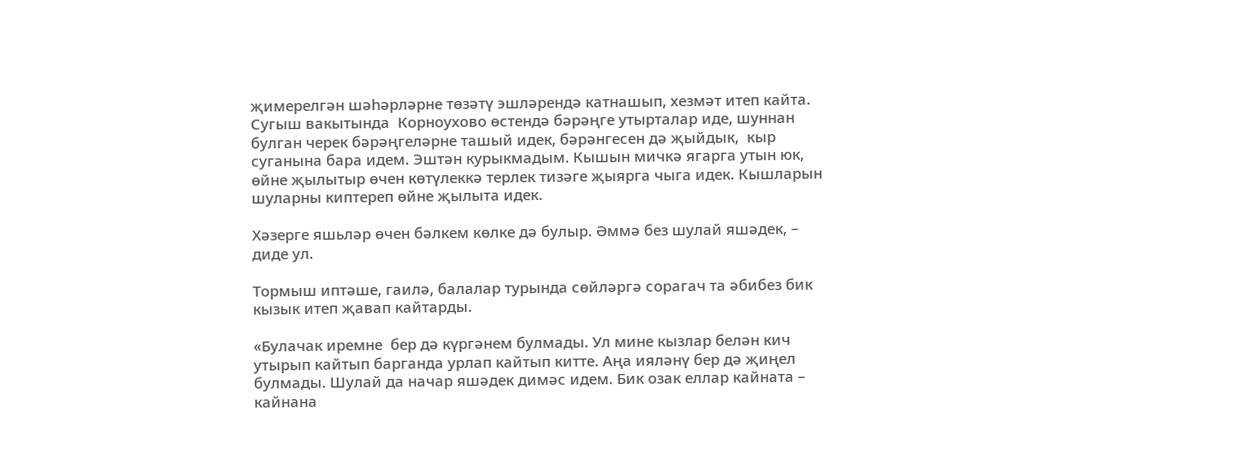җимерелгән шәһәрләрне төзәтү эшләрендә катнашып, хезмәт итеп кайта. Сугыш вакытында  Корноухово өстендә бәрәңге утырталар иде, шуннан булган черек бәрәңгеләрне ташый идек, бәрәнгесен дә җыйдык,  кыр суганына бара идем. Эштән курыкмадым. Кышын мичкә ягарга утын юк, өйне җылытыр өчен көтүлеккә терлек тизәге җыярга чыга идек. Кышларын шуларны киптереп өйне җылыта идек.

Хәзерге яшьләр өчен бәлкем көлке дә булыр. Әммә без шулай яшәдек, – диде ул.

Тормыш иптәше, гаилә, балалар турында сөйләргә сорагач та әбибез бик кызык итеп җавап кайтарды.

«Булачак иремне  бер дә күргәнем булмады. Ул мине кызлар белән кич утырып кайтып барганда урлап кайтып китте. Аңа ияләнү бер дә җиңел булмады. Шулай да начар яшәдек димәс идем. Бик озак еллар кайната – кайнана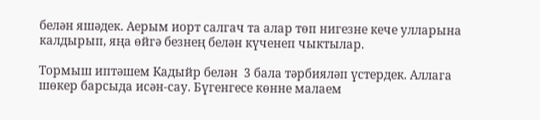белән яшәдек. Аерым иорт салгач та алар төп нигезне кече улларына калдырып, яңа өйгә безнең белән күченеп чыктылар.

Тормыш иптәшем Кадыйр белән  3 бала тәрбияләп үстердек. Аллага шөкер барсыда исән-сау. Бүгенгесе көнне малаем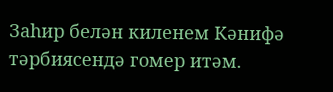Заһир белән киленем Кәнифә тәрбиясендә гомер итәм.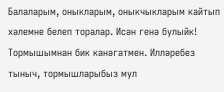Балаларым, оныкларым, оныкчыкларым кайтып хәлемне белеп торалар. Исән генә булыйк! Тормышымнан бик канәгатмен. Илләребез тыныч, тормышларыбыз мул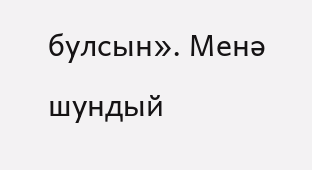булсын». Менә шундый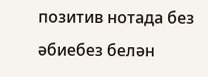позитив нотада без әбиебез белән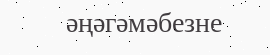әңәгәмәбезне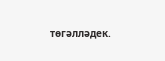төгәлләдек.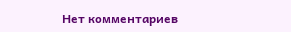Нет комментариев